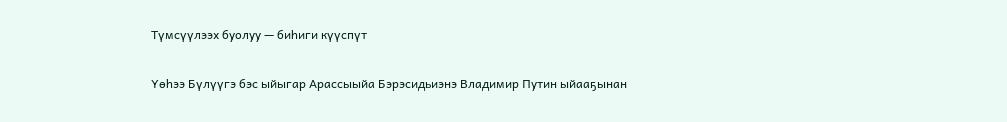Түмсүүлээх буолуу — биһиги күүспүт

Үөһээ Бүлүүгэ бэс ыйыгар Арассыыйа Бэрэсидьиэнэ Владимир Путин ыйааҕынан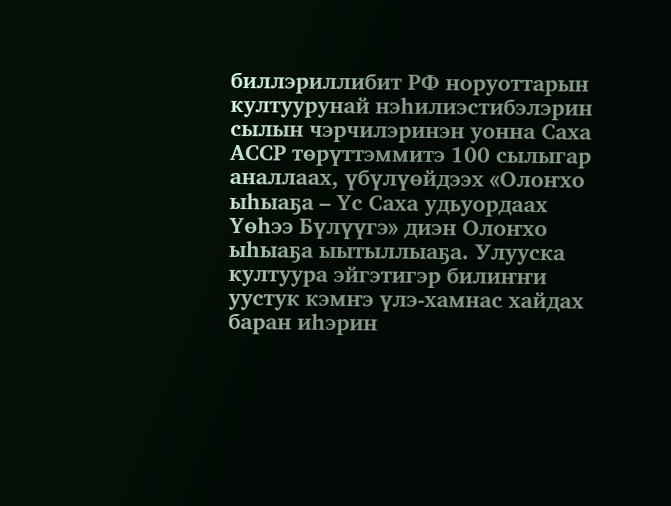биллэриллибит РФ норуоттарын култуурунай нэһилиэстибэлэрин сылын чэрчилэринэн уонна Саха АССР төрүттэммитэ 100 сылыгар аналлаах, үбүлүөйдээх «Олоҥхо ыһыаҕа – Үс Саха удьуордаах Үөһээ Бүлүүгэ» диэн Олоҥхо ыһыаҕа ыытыллыаҕа. Улууска култуура эйгэтигэр билиҥҥи уустук кэмҥэ үлэ-хамнас хайдах баран иһэрин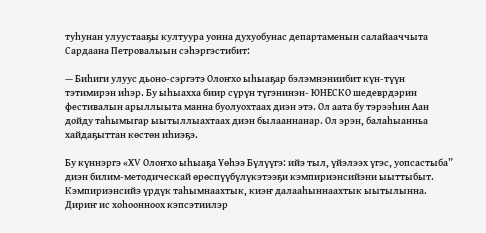туһунан улуустааҕы култуура уонна духуобунас департаменын салайааччыта Сардаана Петровалыын сэһэргэстибит:

— Биһиги улуус дьоно-сэргэтэ Олоҥхо ыһыаҕар бэлэмнэниибит күн-түүн тэтимирэн иһэр. Бу ыһыахха биир сүрүн түгэнинэн- ЮНЕСКО шедеврдэрин фестивалын арыллыыта манна буолуохтаах диэн этэ. Ол аата бу тэрээһин Аан дойду таһымыгар ыытыллыахтаах диэн былааннанар. Ол эрэн, балаһыанньа хайдаҕыттан көстөн иһиэҕэ.

Бу күннэргэ «ХV Олоҥхо ыһыаҕа Үөһээ Бүлүүгэ: ийэ тыл, үйэлээх үгэс, уопсастыба” диэн билим-методическай өрөспүүбүлүкэтээҕи кэмпириэнсийэни ыыттыбыт. Кэмпириэнсийэ үрдүк таһымнаахтык, киэҥ далааһыннаахтык ыытылынна. Дириҥ ис хоһоонноох кэпсэтиилэр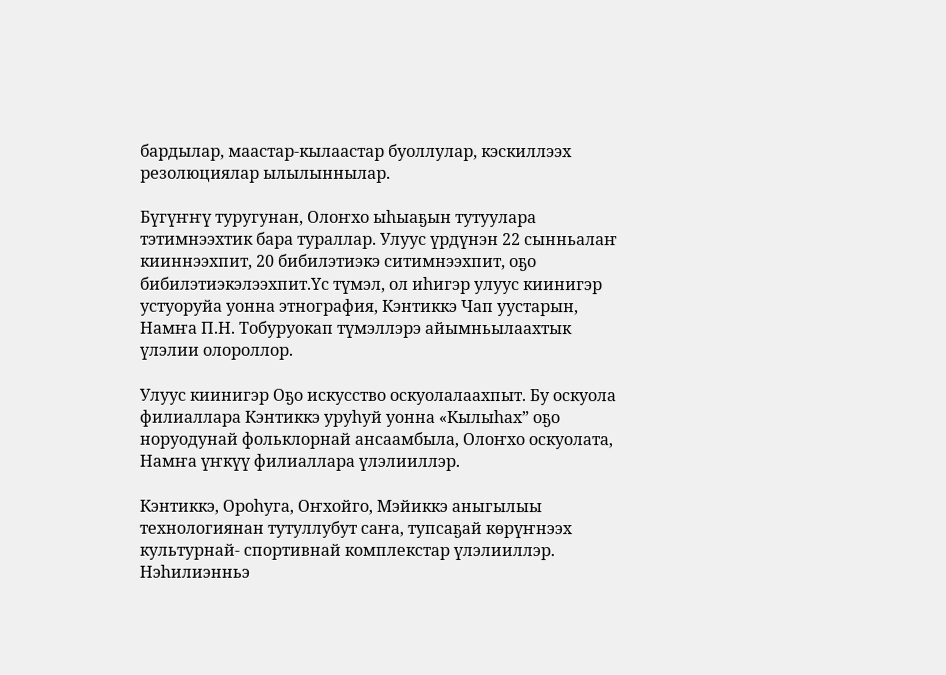бардылар, маастар-кылаастар буоллулар, кэскиллээх резолюциялар ылылыннылар.

Бүгүҥҥү туругунан, Олоҥхо ыһыаҕын тутуулара тэтимнээхтик бара тураллар. Улуус үрдүнэн 22 сынньалаҥ кииннээхпит, 20 бибилэтиэкэ ситимнээхпит, оҕо бибилэтиэкэлээхпит.Үс түмэл, ол иһигэр улуус киинигэр устуоруйа уонна этнография, Кэнтиккэ Чап уустарын, Намҥа П.Н. Тобуруокап түмэллэрэ айымньылаахтык үлэлии олороллор.

Улуус киинигэр Оҕо искусство оскуолалаахпыт. Бу оскуола филиаллара Кэнтиккэ уруһуй уонна «Кылыһах” оҕо норуодунай фольклорнай ансаамбыла, Олоҥхо оскуолата, Намҥа үҥкүү филиаллара үлэлииллэр.

Кэнтиккэ, Ороһуга, Оҥхойго, Мэйиккэ аныгылыы технологиянан тутуллубут саҥа, тупсаҕай көрүҥнээх культурнай- спортивнай комплекстар үлэлииллэр. Нэһилиэнньэ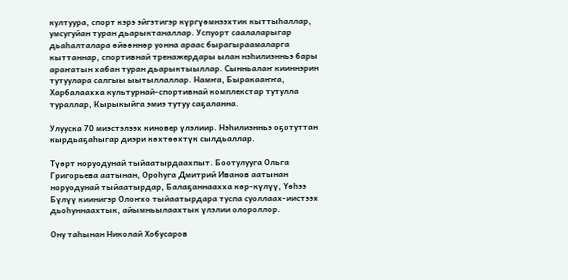култуура, спорт кэрэ эйгэтигэр күргүөмнээхтик кыттыһаллар, умсугуйан туран дьарыктаналлар. Успуорт саалаларыгар дьаһалталара өйөөннөр уонна араас бырагыраамаларга кыттаннар, спортивнай тренажердары ылан нэһилиэнньэ бары араҥатын хабан туран дьарыктыыллар. Сынньалаҥ кииннэрин тутуулара салгыы ыытыллаллар. Намҥа, Быракааҥҥа, Харбалаахха культурнай-спортивнай комплекстар тутулла тураллар, Кырыкыйга эмиэ тутуу саҕаланна.

Улууска 70 миэстэлээх киновер үлэлиир. Нэһилиэнньэ оҕотуттан кырдьаҕаһыгар диэри көхтөөхтүк сылдьаллар.

Түөрт норуодунай тыйаатырдаахпыт. Боотулууга Ольга Григорьева аатынан, Ороһуга Дмитрий Иванов аатынан норуодунай тыйаатырдар, Балаҕаннаахха көр-күлүү, Үөһээ Бүлүү киинигэр Олоҥхо тыйаатырдара туспа суоллаах-иистээх дьоһуннаахтык, айымньылаахтык үлэлии олороллор.

Ону таһынан Николай Хобусаров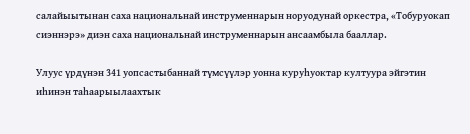салайыытынан саха национальнай инструменнарын норуодунай оркестра, «Тобуруокап сиэннэрэ» диэн саха национальнай инструменнарын ансаамбыла бааллар.

Улуус үрдүнэн 341 уопсастыбаннай түмсүүлэр уонна куруһуоктар култуура эйгэтин иһинэн таһаарыылаахтык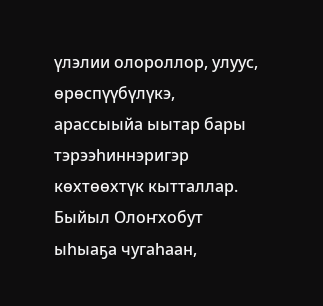үлэлии олороллор, улуус, өрөспүүбүлүкэ, арассыыйа ыытар бары тэрээһиннэригэр көхтөөхтүк кытталлар. Быйыл Олоҥхобут ыһыаҕа чугаһаан,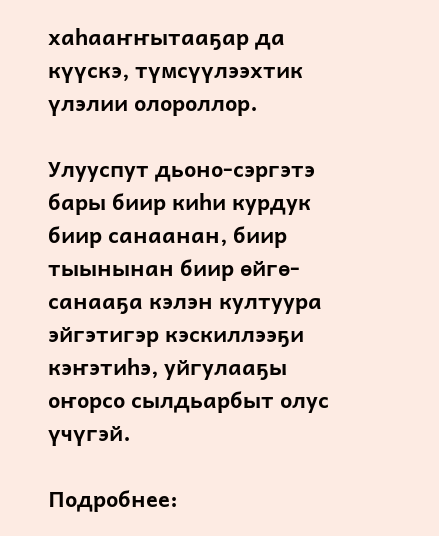хаһааҥҥытааҕар да күүскэ, түмсүүлээхтик үлэлии олороллор.

Улууспут дьоно-сэргэтэ бары биир киһи курдук биир санаанан, биир тыынынан биир өйгө-санааҕа кэлэн култуура эйгэтигэр кэскиллээҕи кэҥэтиһэ, уйгулааҕы оҥорсо сылдьарбыт олус үчүгэй.

Подробнее: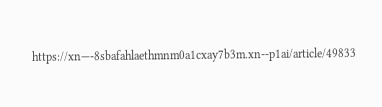https://xn—-8sbafahlaethmnm0a1cxay7b3m.xn--p1ai/article/49833